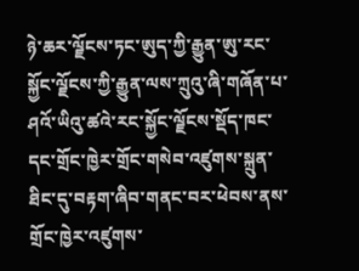ཉེ་ཆར་ལྗོངས་ཏང་ཨུད་ཀྱི་རྒྱུན་ཨུ་རང་སྐྱོང་ལྗོངས་ཀྱི་རྒྱུན་ལས་ཀྲུའུ་ཞི་གཞོན་པ་ཤའོ་ཡིའུ་ཚའེ་རང་སྐྱོང་ལྗོངས་སྡོད་ཁང་དང་གྲོང་ཁྱེར་གྲོང་གསེབ་འཛུགས་སྐྲུན་ཐིང་དུ་བརྟག་ཞིབ་གནང་བར་ཕེབས་ནས་གྲོང་ཁྱེར་འཛུགས་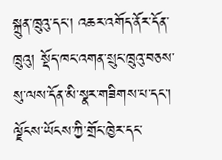སྐྲུན་ཁྲུའུ་དང་། འཆར་འགོད་ནོར་དོན་ཁྲུའུ། སྡོད་ཁང་འགན་སྲུང་ཁྲུའུ་བཅས་སུ་ལས་དོན་མི་སྣར་གཟིགས་པ་དང་། ལྗོངས་ཡོངས་ཀྱི་གྲོང་ཁྱེར་དང་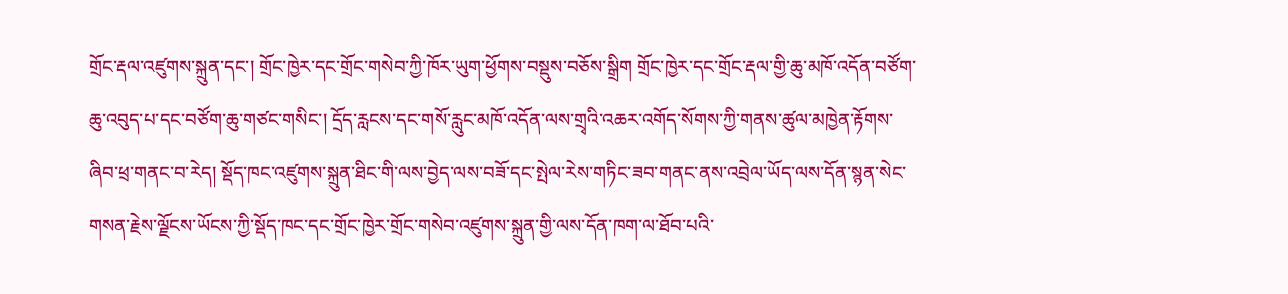གྲོང་རྡལ་འཛུགས་སྐྲུན་དང་། གྲོང་ཁྱེར་དང་གྲོང་གསེབ་ཀྱི་ཁོར་ཡུག་ཕྱོགས་བསྡུས་བཅོས་སྒྲིག གྲོང་ཁྱེར་དང་གྲོང་རྡལ་གྱི་ཆུ་མཁོ་འདོན་བཙོག་ཆུ་འབུད་པ་དང་བཙོག་ཆུ་གཙང་གསིང་། དྲོད་རླངས་དང་གསོ་རླུང་མཁོ་འདོན་ལས་གྲྭའི་འཆར་འགོད་སོགས་ཀྱི་གནས་ཚུལ་མཁྱེན་རྟོགས་ཞིབ་ཕྲ་གནང་བ་རེད། སྡོད་ཁང་འཛུགས་སྐྲུན་ཐིང་གི་ལས་བྱེད་ལས་བཟོ་དང་སྤེལ་རེས་གཏིང་ཟབ་གནང་ནས་འབྲེལ་ཡོད་ལས་དོན་སྙན་སེང་གསན་རྗེས་ལྗོངས་ཡོངས་ཀྱི་སྡོད་ཁང་དང་གྲོང་ཁྱེར་གྲོང་གསེབ་འཛུགས་སྐྲུན་གྱི་ལས་དོན་ཁག་ལ་ཐོབ་པའི་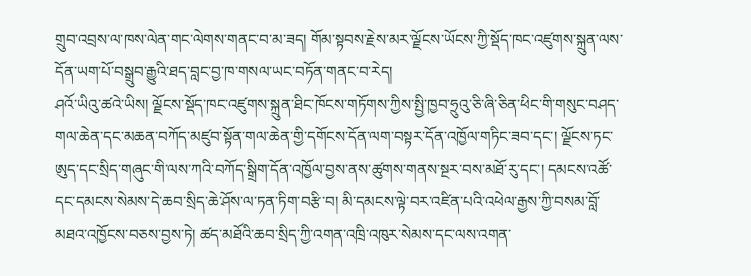གྲུབ་འབྲས་ལ་ཁས་ལེན་གང་ལེགས་གནང་བ་མ་ཟད། གོམ་སྟབས་རྗེས་མར་ལྗོངས་ཡོངས་ཀྱི་སྡོད་ཁང་འཛུགས་སྐྲུན་ལས་དོན་ཡག་པོ་བསྒྲུབ་རྒྱུའི་ཐད་བླང་བྱ་ཁ་གསལ་ཡང་བཏོན་གནང་བ་རེད།
ཤའོ་ཡིའུ་ཚའེ་ཡིས། ལྗོངས་སྡོད་ཁང་འཛུགས་སྐྲུན་ཐིང་ཁོངས་གཏོགས་ཀྱིས་སྤྱི་ཁྱབ་ཧྲུའུ་ཅི་ཞི་ཅིན་ཕིང་གི་གསུང་བཤད་གལ་ཆེན་དང་མཆན་བཀོད་མཛུབ་སྟོན་གལ་ཆེན་གྱི་དགོངས་དོན་ལག་བསྟར་དོན་འཁྱོལ་གཏིང་ཟབ་དང་། ལྗོངས་ཏང་ཨུད་དང་སྲིད་གཞུང་གི་ལས་ཀའི་བཀོད་སྒྲིག་དོན་འཁྱོལ་བྱས་ནས་ཚུགས་གནས་སྔར་བས་མཐོ་རུ་དང་། དམངས་འཚོ་དང་དམངས་སེམས་དེ་ཆབ་སྲིད་ཆེ་ཤོས་ལ་ཏན་ཏིག་བརྩི་བ། མི་དམངས་ལྟེ་བར་འཛིན་པའི་འཕེལ་རྒྱས་ཀྱི་བསམ་བློ་མཐའ་འཁྱོངས་བཅས་བྱས་ཏེ། ཚད་མཐོའི་ཆབ་སྲིད་ཀྱི་འགན་འཁྲི་འཁུར་སེམས་དང་ལས་འགན་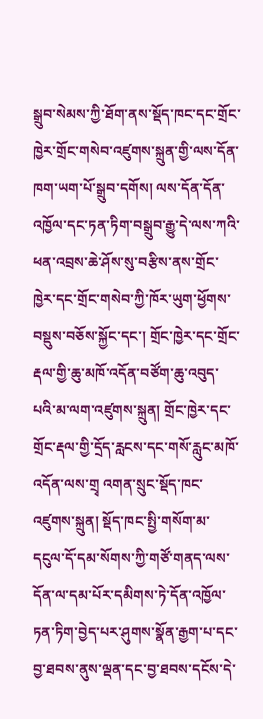སྒྲུབ་སེམས་ཀྱི་ཐོག་ནས་སྡོད་ཁང་དང་གྲོང་ཁྱེར་གྲོང་གསེབ་འཛུགས་སྐྲུན་གྱི་ལས་དོན་ཁག་ཡག་པོ་སྒྲུབ་དགོས། ལས་དོན་དོན་འཁྱོལ་དང་ཏན་ཏིག་བསྒྲུབ་རྒྱུ་དེ་ལས་ཀའི་ཕན་འབྲས་ཆེ་ཤོས་སུ་བརྩིས་ནས་གྲོང་ཁྱེར་དང་གྲོང་གསེབ་ཀྱི་ཁོར་ཡུག་ཕྱོགས་བསྡུས་བཅོས་སྐྱོང་དང་། གྲོང་ཁྱེར་དང་གྲོང་རྡལ་གྱི་ཆུ་མཁོ་འདོན་བཙོག་ཆུ་འབུད་པའི་མ་ལག་འཛུགས་སྐྲུན། གྲོང་ཁྱེར་དང་གྲོང་རྡལ་གྱི་དྲོད་རླངས་དང་གསོ་རླུང་མཁོ་འདོན་ལས་གྲྭ འགན་སྲུང་སྡོད་ཁང་འཛུགས་སྐྲུན། སྡོད་ཁང་སྤྱི་གསོག་མ་དངུལ་དོ་དམ་སོགས་ཀྱི་གཙོ་གནད་ལས་དོན་ལ་དམ་པོར་དམིགས་ཏེ་དོན་འཁྱོལ་ཏན་ཏིག་བྱེད་པར་ཤུགས་སྣོན་རྒྱག་པ་དང་བྱ་ཐབས་ནུས་ལྡན་དང་བྱ་ཐབས་དངོས་དེ་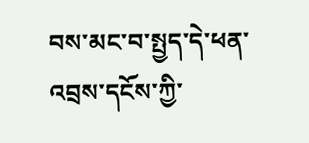བས་མང་བ་སྤྱད་དེ་ཕན་འབྲས་དངོས་ཀྱི་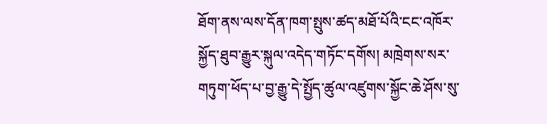ཐོག་ནས་ལས་དོན་ཁག་སྤུས་ཚད་མཐོ་པོའི་ངང་འཁོར་སྐྱོད་ཐུབ་རྒྱུར་སྐུལ་འདེད་གཏོང་དགོས། མཁྲེགས་སར་གཏུག་ཕོད་པ་བྱ་རྒྱུ་དེ་སྤྱོད་ཚུལ་འཛུགས་སྐྱོང་ཆེ་ཤོས་སུ་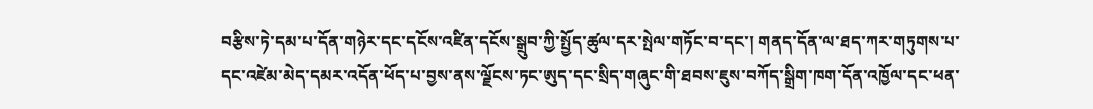བརྩིས་ཏེ་དམ་པ་དོན་གཉེར་དང་དངོས་འཛིན་དངོས་སྒྲུབ་ཀྱི་སྤྱོད་ཚུལ་དར་སྤེལ་གཏོང་བ་དང་། གནད་དོན་ལ་ཐད་ཀར་གཏུགས་པ་དང་འཛེམ་མེད་དམར་འདོན་ཕོད་པ་བྱས་ནས་ལྗོངས་ཏང་ཨུད་དང་སྲིད་གཞུང་གི་ཐབས་ཇུས་བཀོད་སྒྲིག་ཁག་དོན་འཁྱོལ་དང་ཕན་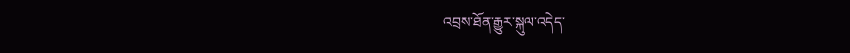འབྲས་ཐོན་རྒྱུར་སྐུལ་འདེད་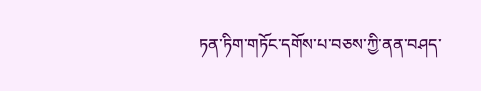ཏན་ཏིག་གཏོང་དགོས་པ་བཅས་ཀྱི་ནན་བཤད་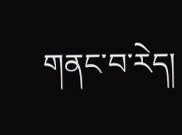གནང་བ་རེད།